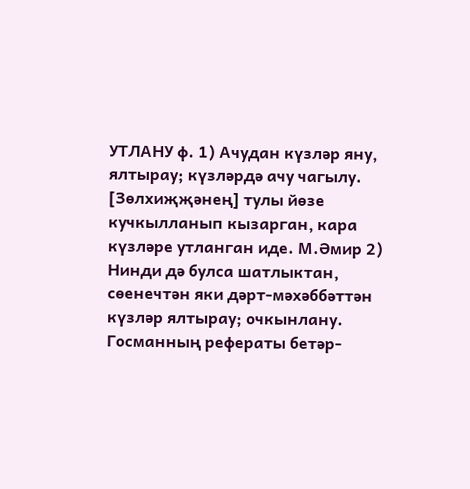УТЛАНУ ф. 1) Ачудан күзләр яну, ялтырау; күзләрдә ачу чагылу. [Зөлхиҗҗәнең] тулы йөзе кучкылланып кызарган, кара күзләре утланган иде. М.Әмир 2) Нинди дә булса шатлыктан, сөенечтән яки дәрт-мәхәббәттән күзләр ялтырау; очкынлану. Госманның рефераты бетәр-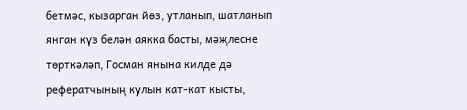бетмәс, кызарган йөз, утланып, шатланып янган күз белән аякка басты, мәҗлесне төрткәләп, Госман янына килде дә рефератчының кулын кат-кат кысты,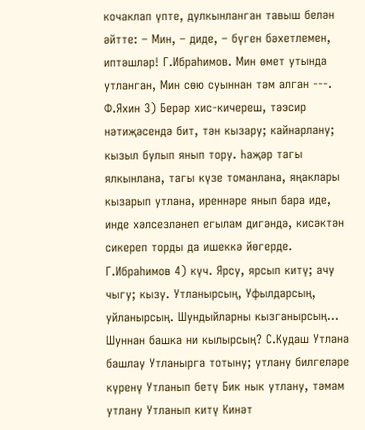кочаклап үпте, дулкынланган тавыш белән әйтте: – Мин, – диде, – бүген бәхетлемен, иптәшләр! Г.Ибраһимов. Мин өмет утында утланган, Мин сөю суыннан тәм алган ---. Ф.Яхин 3) Берәр хис-кичереш, тәэсир нәтиҗәсендә бит, тән кызару; кайнарлану; кызыл булып янып тору. Һаҗәр тагы ялкынлана, тагы күзе томанлана, яңаклары кызарып утлана, иреннәре янып бара иде, инде хәлсезләнеп егылам дигәндә, кисәктән сикереп торды да ишеккә йөгерде. Г.Ибраһимов 4) күч. Ярсу, ярсып китү; ачу чыгу; кызу. Утланырсың, Уфылдарсың, уйланырсың. Шундыйларны кызганырсың... Шуннан башка ни кылырсың? С.Кудаш Утлана башлау Утланырга тотыну; утлану билгеләре күренү Утланып бетү Бик нык утлану, тәмам утлану Утланып китү Кинәт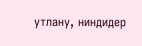утлану, ниндидер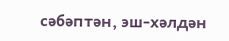сәбәптән, эш-хәлдән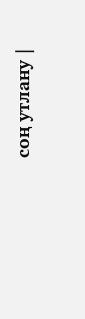соң утлану |